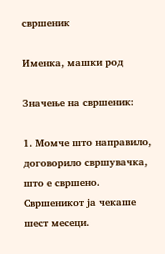свршеник

Именка, машки род

Значење на свршеник:

1. Момче што направило, договорило свршувачка, што е свршено. Свршеникот ја чекаше шест месеци.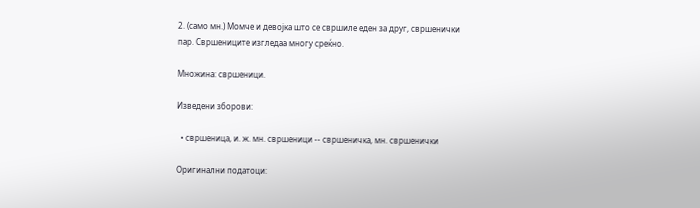2. (само мн.) Момче и девојка што се свршиле еден за друг, свршенички пар. Свршениците изгледаа многу среќно.

Множина: свршеници.

Изведени зборови:

  • свршеница, и. ж. мн. свршеници -- свршеничка, мн. свршенички

Оригинални податоци: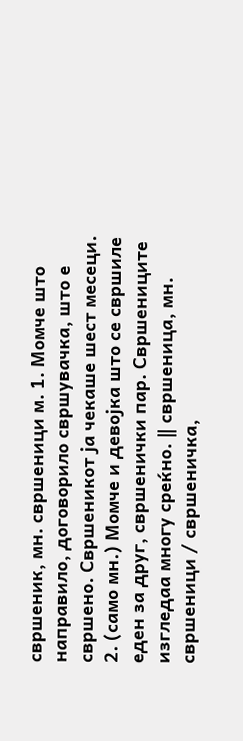свршеник, мн. свршеници м. 1. Момче што направило, договорило свршувачка, што е свршено. Свршеникот ја чекаше шест месеци. 2. (само мн.) Момче и девојка што се свршиле еден за друг, свршенички пар. Свршениците изгледаа многу среќно. ‖ свршеница, мн. свршеници / свршеничка,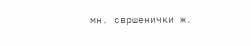мн. свршенички ж.